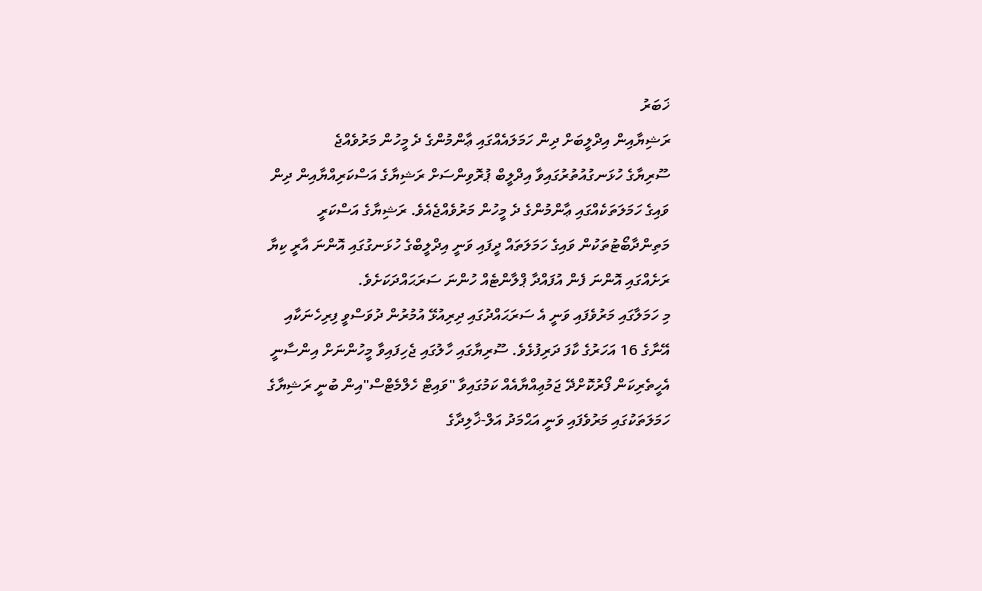ޚަބަރު
ރަޝިޔާއިން އިދްލީބަށް ދިން ހަމަލައެއްގައި ޢާންމުންގެ ދެ މީހުން މަރުވެއްޖެ
ސޫރިޔާގެ ހުޅަނގުއުތުރުގައިވާ އިދްލީބް ޕުރޮވިންސަށް ރަޝިޔާގެ އަސްކަރިއްޔާއިން ދިން ވައިގެ ހަމަލަތަކެއްގައި ޢާންމުންގެ ދެ މީހުން މަރުވެއްޖެއެވެ. ރަޝިޔާގެ އަސްކަރީ މަތިންދާބޯޓުތަކުން ވައިގެ ހަމަލަތައް ދީފައި ވަނީ އިދްލީބްގެ ހުޅަނގުގައި އޮންނަ އާރީ ކިޔާ ރަށެއްގައި އޮންނަ ފެން އުފައްދާ ޕްލާންޓެއް ހުންނަ ސަރަޙައްދަކަށެވެ.
މި ހަމަލާގައި މަރުވެފައި ވަނީ އެ ސަރަޙައްދުގައި ދިރިއުޅޭ އުމުރުން ދުވަސްވީ ފިރިހެނަކާއި އޭނާގެ 16 އަހަރުގެ ކާފަ ދަރިފުޅެވެ. ސޫރިޔާގައި ހާލުގައި ޖެހިފައިވާ މީހުންނަށް އިންސާނީ އެހީތެރިކަން ފޯރުކޮށްދޭ ޖަމުޢިއްޔާއެއް ކަމުގައިވާ "ވައިޓް ހެލްމެޓްސް"އިން ބުނީ ރަޝިޔާގެ ހަމަލަތަކުގައި މަރުވެފައި ވަނީ އަޙްމަދު އަލް-ޚާލިދާގެ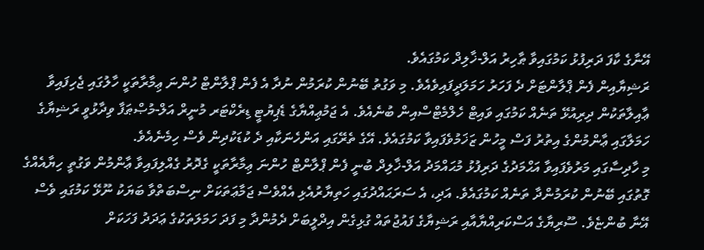އޭނާގެ ކާފަ ދަރިފުޅު ކަމުގައިވާ ޠާހިރު އަލް-ޚާލިދް ކަމުގައެވެ.
ރަޝިޔާއިން ފެން ޕްލާންޓަށް ދެ ފަހަރު ހަމަލަދީފައިވެއެވެ. މި ވަގުތު ބޭނުން ކުރަމުން ނުދާ އެ ފެން ޕްލާންޓް ހުންނަ ޢިމާރާތަކީ ހާލުގައި ޖެހިފައިވާ ޢާއިލާތަކުން ދިރިއުޅޭ ތަނެއް ކަމުގައި ވައިޓް ހެލްމެޓްސްއިން ބުނެއެވެ. އެ ޖަމުޢިއްޔާގެ ޑެޕިޔުޓީ ޑިރެކްޓަރ މުނީރް އަލް-މުޞްޠަފާ ވިދާޅުވީ ރަޝިޔާގެ ހަމަލާގައި ޢާންމުންގެ އިތުރު ފަސް މީހުން ޒަޚަމުވެފައިވާ ކަމުގައެވެ. އޭގެ ތެރޭގައި އަންހެނަކާއި ދެ ކުޑަކުދިން ވެސް ހިމެނެއެވެ.
މި ހާދިސާގައި މަރުވެފައިވާ އަޙްމަދުގެ ދަރިފުޅު މުޙައްމަދު އަލް-ޚާލިދް ބުނީ ފެން ޕްލާންޓް ހުންނަ ޢިމާރާތަކީ ގެދޮރު ގެއްލިފައިވާ ޢާންމުން ވަގުތީ ހިޔާއެއްގެ ގޮތުގައި ބޭނުން ކުރަމުންދާ ތަނެއް ކަމުގައެވެ. އަދި، އެ ސަރަޙައްދުގައި ހަތިޔާރުއެޅި އެއްވެސް ޖަމާޢަތަކަށް ނިސްބަތްވާ ބަޔަކު ނޫޅޭ ކަމުގައި ވެސް އޭނާ ބުންޏެވެ. ސޫރިޔާގެ އަސްކަރިއްޔާއާއި ރަޝިޔާގެ ފައުޖުތައް ގުޅިގެން އިދްލީބަށް ދެމުންދާ މި ފަދަ ހަމަލަތަކުގެ ޢަދަދު ފަހަކަށް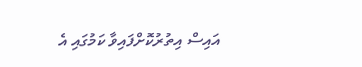އައިސް އިތުރުކޮށްފައިވާ ކަމުގައި އެ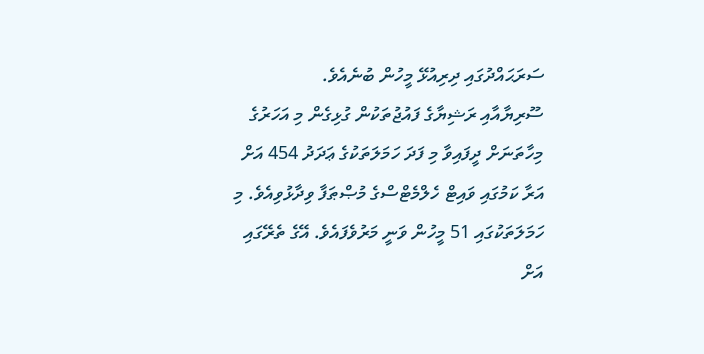ސަރަޙައްދުގައި ދިރިއުޅޭ މީހުން ބުނެއެވެ.
ސޫރިޔާއާއި ރަޝިޔާގެ ފައުޖުތަކުން ގުޅިގެން މި އަހަރުގެ މިހާތަނަށް ދީފައިވާ މި ފަދަ ހަމަލަތަކުގެ ޢަދަދު 454 އަށް އަރާ ކަމުގައި ވައިޓް ހެލްމެޓްސްގެ މުޞްޠަފާ ވިދާޅުވިއެވެ. މި ހަމަލަތަކުގައި 51 މީހުން ވަނީ މަރުވެފައެވެ. އޭގެ ތެރޭގައި އަށް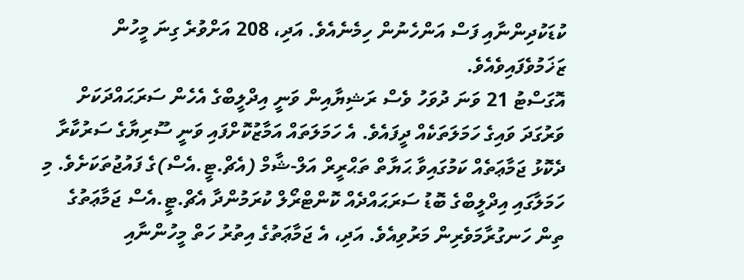ކުޑަކުދިންނާއި ފަސް އަންހެނުން ހިމެނެއެވެ. އަދި، 208 އަށްވުރެ ގިނަ މީހުން ޒަޚަމުވެފައިވެއެވެ.
އޮގަސްޓު 21 ވަނަ ދުވަހު ވެސް ރަޝިޔާއިން ވަނީ އިދްލީބްގެ އެހެން ސަރަޙައްދަކަށް ވަރުގަދަ ވައިގެ ހަމަލަތަކެއް ދީފައެވެ. އެ ހަމަލަތައް އަމާޒުކޮށްފައި ވަނީ ސޫރިޔާގެ ސަރުކާރާ ދެކޮޅު ޖަމާޢަތެއް ކަމުގައިވާ ޙަޔާތް ތަޙްރީރް އަލް-ޝާމް (އެޗް.ޓީ.އެސް)ގެ ފައުޖުތަކަށެވެ. މި ހަމަލާގައި އިދްލީބްގެ ބޮޑު ސަރަޙައްދެއް ކޮންޓްރޯލް ކުރަމުންދާ އެޗް.ޓީ.އެސް ޖަމާޢަތުގެ ތިން ހަނގުރާމަވެރިން މަރުވިއެވެ. އަދި، އެ ޖަމާޢަތުގެ އިތުރު ހަތް މީހުންނާއި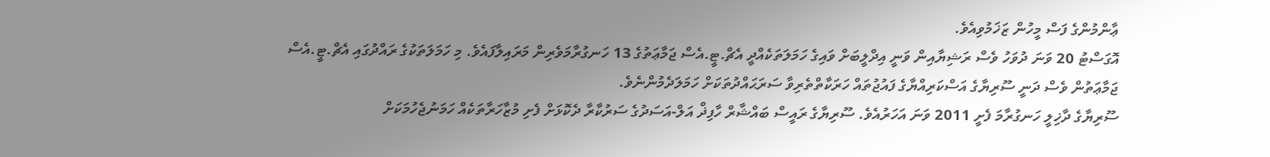ޢާންމުންގެ ފަސް މީހުން ޒަޚަމުވިއެވެ.
އޮގަސްޓު 20 ވަނަ ދުވަހު ވެސް ރަޝިޔާއިން ވަނީ އިދްލީބަށް ވައިގެ ހަމަލަތަކެއްދީ އެޗް.ޓީ.އެސް ޖަމާޢަތުގެ 13 ހަނގުރާމަވެރިން މަރައިލާފައެވެ. މި ހަމަލަތަކުގެ ރައްދުގައި އެޗް.ޓީ.އެސް ޖަމާޢަތުން ވެސް ދަނީ ސޫރިޔާގެ އަސްކަރިއްޔާގެ ފައުޖުތައް ހަރަކާތްތެރިވާ ސަރަޙައްދުތަކަށް ހަމަލަދެމުންނެވެ.
ސޫރިޔާގެ ދާޚިލީ ހަނގުރާމަ ފެށީ 2011 ވަނަ އަހަރުއެވެ. ސޫރިޔާގެ ރައީސް ބައްޝާރް ހާފިޛް އަލް-އަސަދުގެ ސަރުކާރާ ދެކޮޅަށް ފެށި މުޒާހަރާތަކެއް ހަމަނުޖެހުމަކަށް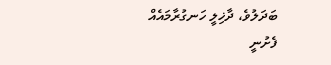ބަދަލުވެ، ދާޚިލީ ހަނގުރާމައެއް ފެށުނީ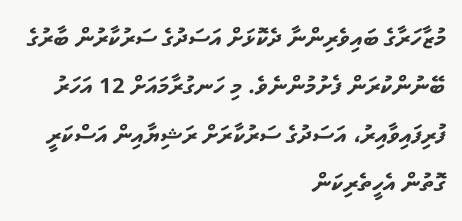މުޒާހަރާގެ ބައިވެރިންނާ ދެކޮޅަށް އަސަދުގެ ސަރުކާރުން ބާރުގެ ބޭނުންކުރަން ފެށުމުންނެވެ. މި ހަނގުރާމައަށް 12 އަހަރު ފުރިފައިވާއިރު، އަސަދުގެ ސަރުކާރަށް ރަޝިޔާއިން އަސްކަރީ ގޮތުން އެހީތެރިކަން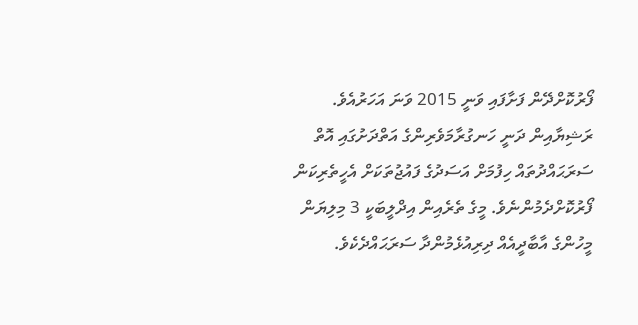ފޯރުކޮށްދޭން ފަށާފައި ވަނީ 2015 ވަނަ އަހަރުއެވެ.
ރަޝިޔާއިން ދަނީ ހަނގުރާމަވެރިންގެ އަތްދަށުގައި އޮތް ސަރަޙައްދުތައް ހިފުމަށް އަސަދުގެ ފައުޖުތަކަށް އެހީތެރިކަން ފޯރުކޮށްދެމުންނެވެ. މީގެ ތެރެއިން އިދްލީބަކީ 3 މިލިޔަން މީހުންގެ އާބާދީއެއް ދިރިއުޅެމުންދާ ސަރަޙައްދެކެވެ.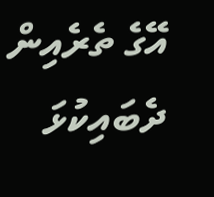އޭގެ ތެރެއިން ދެބައިކުޅަ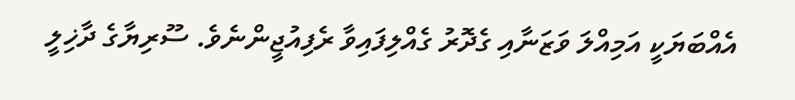އެއްބަޔަކީ އަމިއްލަ ވަޒަނާއި ގެދޮރު ގެއްލިފައިވާ ރެފިއުޖީންނެވެ. ސޫރިޔާގެ ދާޚިލީ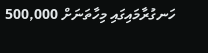ހަނގުރާމައިގައި މިހާތަނަށް 500,000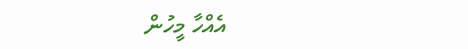އެއްހާ މީހުން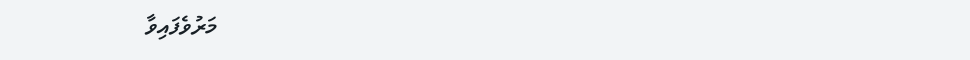މަރުވެފައިވާ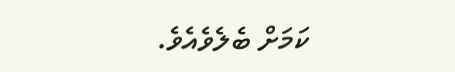ކަމަށް ބެލެވެއެވެ.